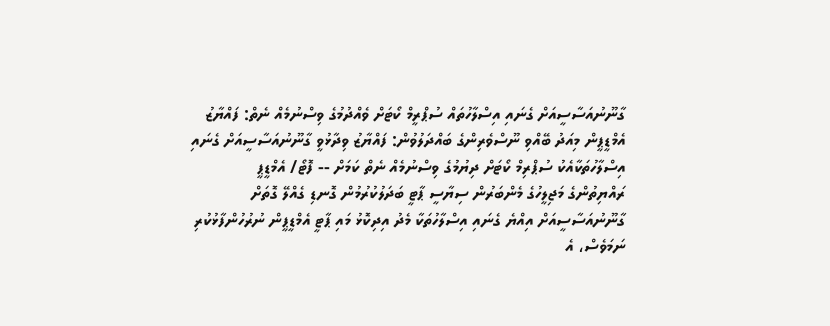ގާނޫނުއަސާސީއަށް ގެނައި އިސްލާހުތައް ސުޕްރީމް ކޯޓަށް ވެއްދުމުގެ ވިސްނުމެއް ނެތް: ފައްޔާޒު
އެމްޑީޕީން މިއަދު ބޭއްވި ނޫސްވެރިންގެ ބައްދަލުވުން: ފައްޔާޒު ވިދާޅުވީ ގާނޫނުއަސާސީއަށް ގެނައި އިސްލާހުތަކާއެކު ސުޕްރިމް ކޯޓަށް ދިޔުމުގެ ވިސްނުމެއް ނެތް ކަމަށް -- ފޮޓޯ/ އެމްޑީޕީ
ރައްޔިތުންގެ މަޖިލީހުގެ މެންބަރުން ސިޔާސީ ޕާޓީ ބަދަލުކުރުމުން ގޮނޑި ގެއްލޭ ގޮތަށް ގާނޫނުއަސާސީއަށް އިއްޔެ ގެނައި އިސްލާހުތަކާ މެދު އިދިކޮޅު މައި ޕާޓީ އެމްޑީޕީން ނުރުހުންފާޅުކުރި ނަމަވެސް، އެ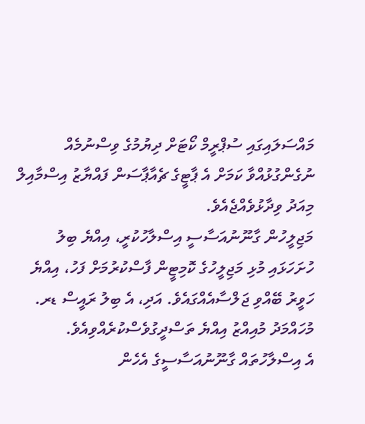މައްސަލައިގައި ސުޕްރީމް ކޯޓަށް ދިޔުމުގެ ވިސްނުމެއް ނުގެންގުޅުއްވާ ކަމަށް އެ ޕާޓީގެ ޗެއާޕާސަން ފައްޔާޒު އިސްމާއިލް މިއަދު ވިދާޅުވެއްޖެއެވެ.
މަޖިލީހުން ގާނޫނުއަސާސީ އިސްލާހުކުރީ، އިއްޔެ ބިލު ހުށަހަޅައި މުޅި މަޖިލީހުގެ ކޮމިޓީން ފާސްކުރުމަށް ފަހު، އިއްޔެ ހަވީރު ބޭއްވި ޖަލްސާއެއްގައެވެ. އަދި، އެ ބިލު ރައީސް ޑރ. މުހައްމަދު މުއިއްޒު އިއްޔެ ތަސްދީގުވެސްކުރެއްވިއެވެ.
އެ އިސްލާހުތައް ގާނޫނުއަސާސީގެ އެހެން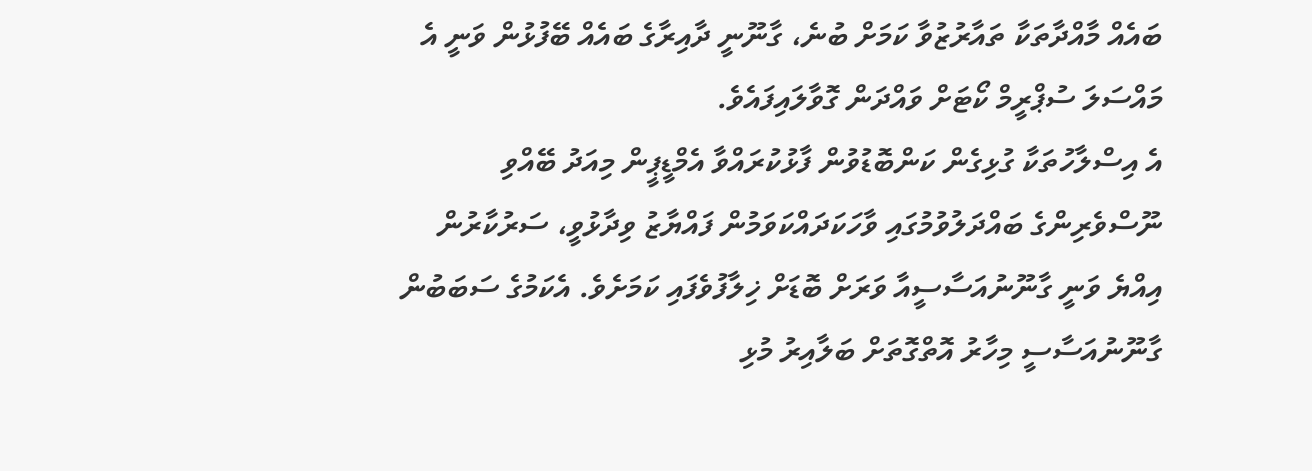ބައެއް މާއްދާތަކާ ތައާރުޒުވާ ކަމަށް ބުނެ، ގާނޫނީ ދާއިރާގެ ބައެއް ބޭފުޅުން ވަނީ އެ މައްސަލަ ސުޕްރީމް ކޯޓަށް ވައްދަން ގޮވާލައިފައެވެ.
އެ އިސްލާހުތަކާ ގުޅިގެން ކަންބޮޑުވުން ފާޅުކުރައްވާ އެމްޑީޕީން މިއަދު ބޭއްވި ނޫސްވެރިންގެ ބައްދަލުވުމުގައި ވާހަކަދައްކަވަމުން ފައްޔާޒު ވިދާޅުވީ، ސަރުކާރުން އިއްޔެ ވަނީ ގާނޫނުއަސާސީއާ ވަރަށް ބޮޑަށް ޚިލާފުވެފައި ކަމަށެވެ. އެކަމުގެ ސަބަބުން ގާނޫނުއަސާސީ މިހާރު އޮތްގޮތަށް ބަލާއިރު މުޅި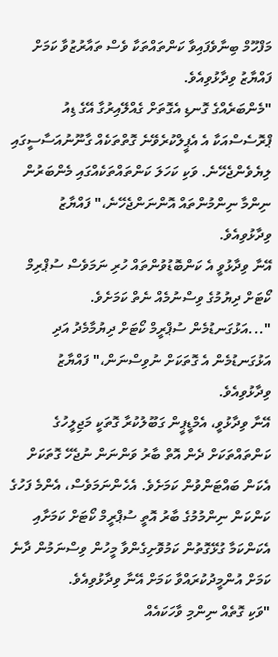މަފްހޫމް ބިނާވެފައިވާ ކަންތައްތަކާ ވެސް ތައާރުޒުވާ ކަމަށް ފައްޔާޒު ވިދާޅުވިއެވެ.
"މެންބަރެއްގެ ގޮނޑި އެގޮތަށް ގެއްލޭއިރުގާ އޭގެ ޑިއު ޕްރޮސެސްއަކާ އެ އެޕީލްކުރެވޭނެ ގޮތްތަކެއް ގާނޫނުއަސާސީގައި ލިޔެވެންޖެހޭނެ. ވަކި ކަހަލަ ކަންތައްތަކެއްގައި މެންބަރުން ނިންމާ ނިންމުންތައް އޮންނަންޖެހޭނެ،" ފައްޔާޒު ވިދާޅުވިއެވެ.
އޭނާ ވިދާޅުވީ އެ ކަންބޮޑުވުންތައް ހުރި ނަމަވެސް ސުޕްރިމް ކޯޓަށް ދިޔުމުގެ ވިސްނުމެއް ނެތް ކަމަށެވެ.
"...އަޅުގަނޑުމެން ސުޕްރީމް ކޯޓަށް ދިޔުމާމެދު އަދި އަޅުގަނޑުމެން އެ ގޮތަކަށް ނުވިސްނަން،" ފައްޔާޒު ވިދާޅުވިއެވެ.
އޭނާ ވިދާޅުވީ، އެމްޑީޕީން ގަބޫލުކުރާ ގޮތަކީ މަޖިލީހުގެ ކަންތައްތަކަށް ދެން އޮތް ބާރު ވަންނަން ނުޖެހޭ ގޮތަކަށް އެކަން ބައްޓަންވުން ކަމަށެވެ. އެހެންނަމަވެސް، އެންމެ ފަހުގެ ކަންކަން ނިންމުމުގެ ބާރު އޮތީ ސުޕްރީމް ކޯޓަށް ކަމަށާއި އެކަންކަމާ ގުޅޭގޮތުން ކަމުވޮށިގެންވާ މީހުން ވިސްނަމުން ދާނެ ކަމަށް އުންމީދުކުރައްވާ ކަމަށް އޭނާ ވިދާޅުވިއެވެ.
"ވަކި ގޮތެއް ނިންމި ވާހަކައެއް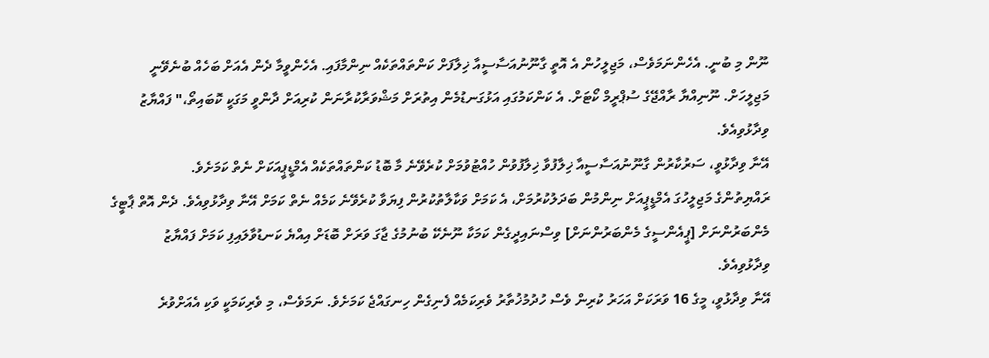ނޫން މި ބުނީ. އެހެންނަމަވެސް، މަޖިލީހުން އެ އޮތީ ގާނޫނުއަސާސީއާ ޚިލާފަށް ކަންތައްތަކެއް ނިންމާފައި. އެހެންވީމާ ދެން އެއަށް ބަހެއް ބުނެވޭނީ މަޖިލީހަށް. ނޫނިއްޔާ ރާއްޖޭގެ ސުޕްރީމް ކޯޓަށް. އެ ކަންކަމުގައި އަޅުގަނޑުމެން އިތުރަށް މަޝްވަރާކުރާނަން ކުރިއަށް ދާންވީ މަގަކީ ކޮބައިތޯ،" ފައްޔާޒު ވިދާޅުވިއެވެ.
އޭނާ ވިދާޅުވީ، ސަރުކާރުން ގާނޫނުއަސާސީއާ ޚިލާފުވާ ޚިލާފުވުން ހުއްޓުވުމަށް ކުރެވޭނެ މާ ބޮޑު ކަންތައްތަކެއް އެމްޑީޕީއަކަށް ނެތް ކަމަށެވެ.
ރައްޔިތުންގެ މަޖިލީހުގަ އެމްޑީޕީއަށް ނިންމުން ބަދަލުކުރުމަށް، އެ ކަމަށް ވަކާލާތުކުރުން ފިޔަވާ ކުރެވޭނެ ކަމެއް ނެތް ކަމަށް އޭނާ ވިދާޅުވިއެވެ. ދެން އޮތް ޕާޓީގެ މެންބަރުންނަށް [ޕީއެންސީގެ މެންބަރުންނަށް] ވިސްނައިދީގެން ކަމަކާ ނޫނެކޭ ބުނުމުގެ ޖާގަ ވަރަށް ބޮޑަށް އިއްޔެ ކަނޑުވާލައިފި ކަމަށް ފައްޔާޒު ވިދާޅުވިއެވެ.
އޭނާ ވިދާޅުވީ، މީގެ 16 ވަރަކަށް އަހަރު ކުރިން ވެސް ހުދުމުޚުތާރު ވެރިކަމެއް ފެނިގެން ހިނގައްޖެ ކަމަށެވެ. ނަމަވެސް، މި ވެރިކަމަކީ ވަކި އެއަށްވުރެ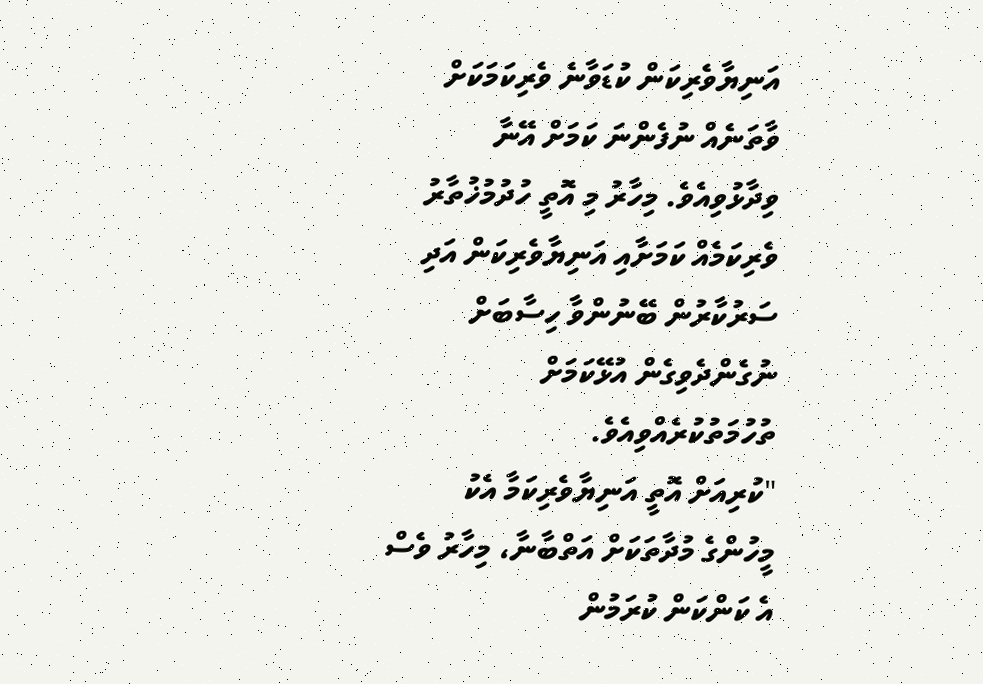އަނިޔާވެރިކަން ކުޑަވާނެ ވެރިކަމަކަށް ވާތަނެއް ނުފެންނަ ކަމަށް އޭނާ ވިދާޅުވިއެވެ. މިހާރު މި އޮތީ ހުދުމުޚުތާރު ވެރިކަމެއް ކަމަށާއި އަނިޔާވެރިކަން އަދި ސަރުކާރުން ބޭނުންވާ ހިސާބަށް ނުގެންދެވިގެން އުޅޭކަމަށް ތުހުމަތުކުރެއްވިއެވެ.
"ކުރިއަށް އޮތީ އަނިޔާވެރިކަމާ އެކު މީހުންގެ މުދާތަކަށް އަތްބާނާ، މިހާރު ވެސް އެ ކަންކަން ކުރަމުން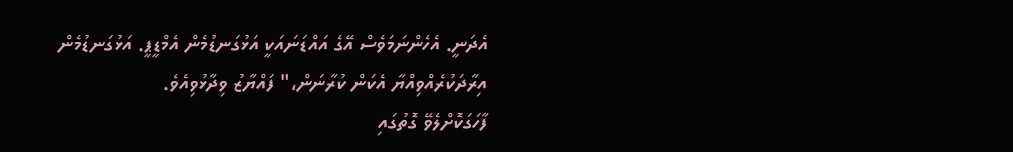އެދަނީ. އެހެންނަމަވެސް އޭގެ އައްޑަނައަކީ އަޅުގަނޑުމެން އެމްޑީޕީ. އަޅުގަނޑުމެން އިރާދަކުރެއްވިއްޔާ އެކަން ކުރާނަން،" ފައްޔާޒު ވިދާޅުވިއެވެ.
ފާހަގަކޮށްލެވޭ ގޮތުގައި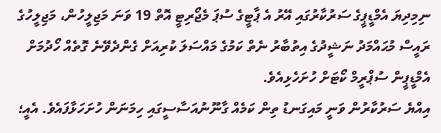ނިމިދިޔަ އެމްޑީޕީގެ ސަރުކާރުގައި އޭރު އެ ޕާޓީގެ ސުޕަ މެޖޯރިޓީ އޮތް 19 ވަނަ މަޖިލީހުން، މަޖިލީހުގެ ރައީސް މުޙައްމަދު ނަޝީދުގެ އިތުބާރު ނެތް ކަމުގެ މައްސަލަ ކުރިއަށް ގެންދެވޭނެ ގޮތެއް ހޯދުމަށް އެމްޑީޕީން ސުޕްރީމް ކޯޓަށް ހުށަހެޅިއެވެ.
އިއްޔެ ސަރުކާރުން ވަނީ މައިގަނޑު ތިން ކަމެއް ގާނޫނުއަސާސީގައި ހިމަނަން ހުށަހަޅާފައެވެ. އެއީ؛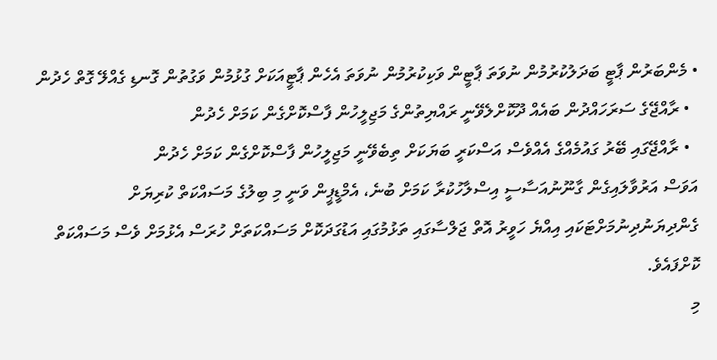• މެންބަރުން ޕާޓީ ބަދަލުކުރުމުން ނުވަތަ ޕާޓީން ވަކިކުރުމުން ނުވަތަ އެހެން ޕާޓީއަކަށް ގުޅުމުން ވަގުތުން ގޮނޑި ގެއްލޭ ގޮތް ހެދުން
  • ރާއްޖޭގެ ސަރަހައްދުން ބައެއް ދޫކޮށްލެވޭނީ ރައްޔިތުންގެ މަޖިލީހުން ފާސްކޮށްގެން ކަމަށް ހެދުން
  • ރާއްޖޭގައި ބޭރު ގައުމެއްގެ އެއްވެސް އަސްކަރީ ބަޔަކަށް ތިބެވޭނީ މަޖިލީހުން ފާސްކޮށްގެން ކަމަށް ހެދުން
އަވަސް އަރުވާލައިގެން ގާނޫނުއަސާސީ އިސްލާހުކުރާ ކަމަށް ބުނެ، އެމްޑީޕީން ވަނީ މި ބިލުގެ މަސައްކަތް ކުރިޔަށް ގެންދިޔަނުދިނުމަށްޓަކައި އިއްޔެ ހަވީރު އޮތް ޖަލްސާގައި ތަޅުމުގައި އަޑުގަދަކޮށް މަސައްކަތަށް ހުރަސް އެޅުމަށް ވެސް މަސައްކަތް ކޮށްފައެވެ.
މި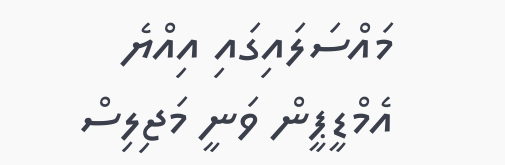މައްސަލައިގައި އިއްޔެ އެމްޑީޕީން ވަނީ މަޖިލިސް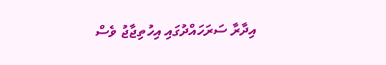އިދާރާ ސަރަހައްދުގައި އިހުތިޖާޖު ވެސް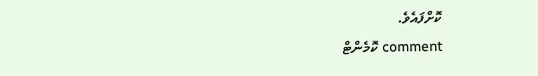ކޮށްފައެވެ.
comment ކޮމެންޓް